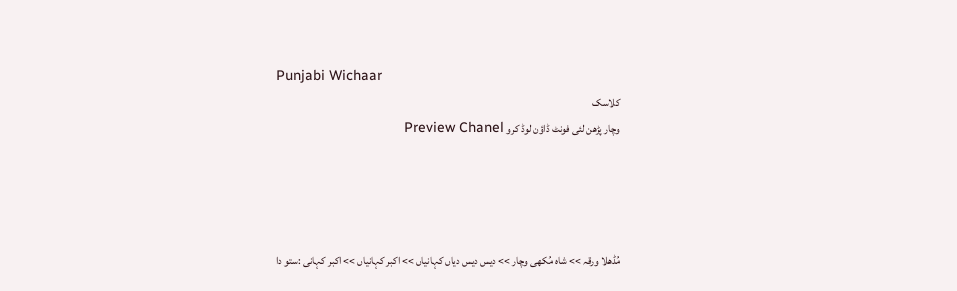Punjabi Wichaar
کلاسک
وچار پڑھن لئی فونٹ ڈاؤن لوڈ کرو Preview Chanel




مُڈھلا ورقہ >> شاہ مُکھی وچار >> دیس دیس دیاں کہانیاں >> اکبر کہانیاں >> اکبر کہانی :ستو دا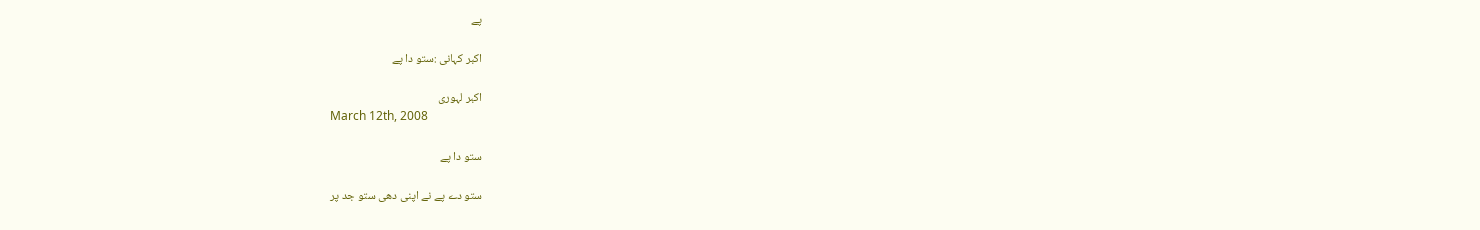پے

اکبر کہانی :ستو دا پے

اکبر لہوری
March 12th, 2008

ستو دا پے

ستو دے پے نے اپنی دھی ستو جد پر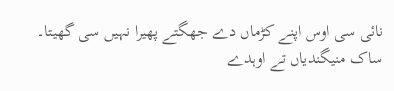نائی سی اوس اپنے کڑماں دے جھگتے پھیرا نہیں سی گھیتا۔ ساک منیگندیاں تے اوہدے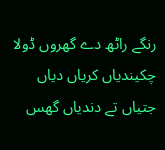رنگے راٹھ دے گھروں ڈولا چکیندیاں کریاں دیاں جتیاں تے دندیاں گھس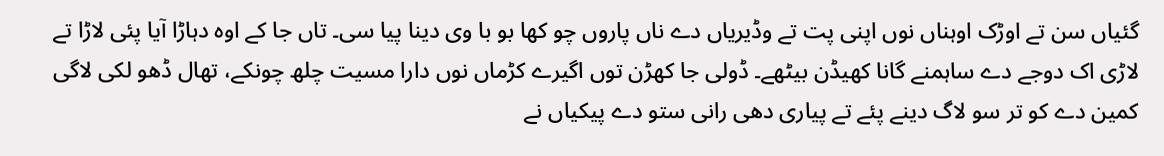گئیاں سن تے اوڑک اوہناں نوں اپنی پت تے وڈیریاں دے ناں پاروں چو کھا بو با وی دینا پیا سی۔ تاں جا کے اوہ دہاڑا آیا پئی لاڑا تے لاڑی اک دوجے دے ساہمنے گانا کھیڈن بیٹھے۔ ڈولی جا کھڑن توں اگیرے کڑماں نوں دارا مسیت چلھ چونکے، تھال ڈھو لکی لاگی کمین دے کو تر سو لاگ دینے پئے تے پیاری دھی رانی ستو دے پیکیاں نے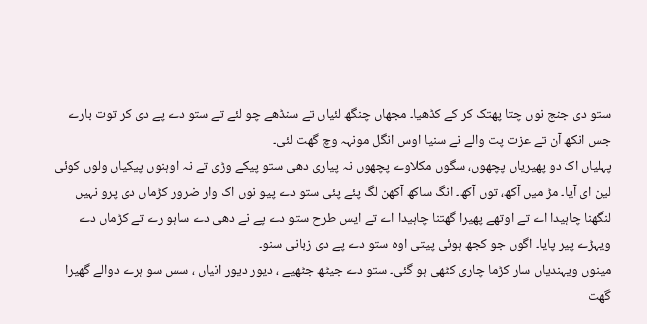ستو دی جنج نوں چتا پھتک کر کے کڈھیا۔ مجھاں چنگھ لئیاں تے سنڈھے چو لئے تے ستو دے پے دی کر توت بارے جس انکھ آن تے عزت پت والے نے سنیا اوس انگل مونہہ وچ گھت لئی۔
پہلیاں اک دو پھیریاں پچھوں، سگوں مکلاوے پچھوں نہ پیاری دھی ستو پیکے وڑی تے نہ اوہنوں پیکیاں ولوں کوئی لین ای آیا۔ مڑ میں آکھ، توں آکھ۔ انگ ساکھ آکھن لگ پئے پئی ستو دے پیو نوں اک وار ضرور کڑماں دی پرو نہیں لنگھنا چاہیدا اے تے اوتھے پھیرا گھتنا چاہیدا اے تے ایس طرح ستو دے پے نے دھی دے ساہو رے تے کڑماں دے ویہڑے پیر پایا۔ اگوں جو کجھ ہوئی پیتی اوہ ستو دے پے دی زبانی سنو۔
مینوں ویہندیاں سار کڑما چاری کٹھی ہو گئی۔ ستو دے جیٹھ جٹھیے ، دیور دیور انیاں ، سس سو ہرے دوالے گھیرا گھت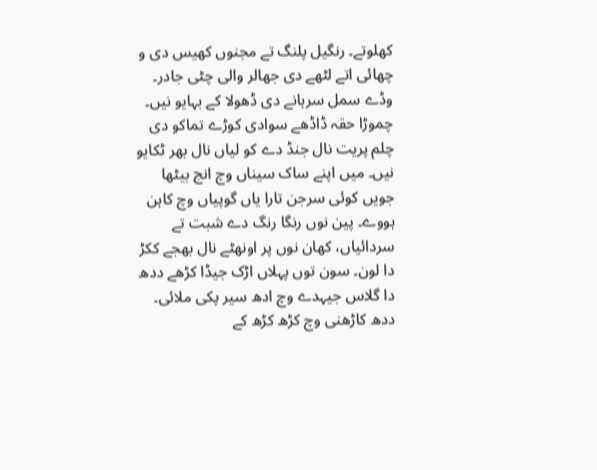کھلوتے۔ رنگیل پلنگ تے مجنوں کھیس دی و چھائی اتے لٹھے دی جھالر والی چٹی جادر۔ وڈے سمل سرہانے دی ڈھولا کے بہایو نیں۔ چموڑا حقہ ڈاڈھے سوادی کوڑے تماکو دی چلم پریت نال جنڈ دے کو لیاں نال بھر ٹکایو نیں۔ میں اپنے ساک سیناں وچ انج بیٹھا جویں کوئی سرجن تارا یاں گوپیاں وچ کاہن ہووے۔ پین نوں رنگا رنگ دے شبت تے سردائیاں، کھان نوں پر اونھٹے نال بھجے ککڑ دا لون۔ سون توں پہلاں اڑک جیڈا کڑھے ددھ دا گلاس جیہدے وچ ادھ سیر پکی ملائی۔ ددھ کاڑھنی وچ کڑھ کڑھ کے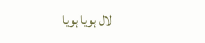لال ہویا ہویا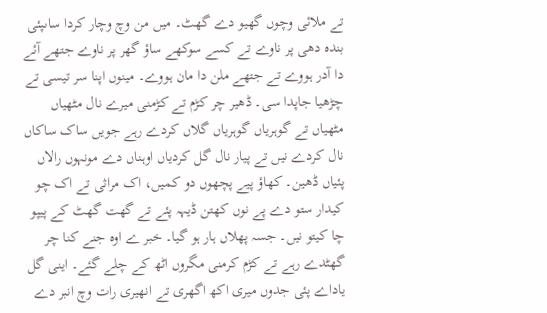تے ملائی وچوں گھیو دے گھٹ۔ میں من وچ وچار کردا ساںپئی بندہ دھی پر ناوے تے کسے سوکھے ساؤ گھر پر ناوے جتھے آئے دا آدر ہووے تے جتھے ملن دا مان ہووے۔ مینوں اپنا سر تیسی تے چڑھیا جاپدا سی۔ ڈھیر چر کڑم تے کڑمنی میرے نال مٹھیاں مٹھیاں تے گوہریاں گوہریاں گلاں کردے رہے جویں ساک ساکاں نال کردے نیں تے پیار نال گل کردیاں اوہناں دے مونہوں رالاں پئیاں ڈھین۔ کھاؤ پیے پچھوں دو کمیں، اک مراثی تے اک چو کیدار ستو دے پے نوں کھتن ڈیہہ پئے تے گھت گھٹ کے پیپو چا کیتو نیں۔ جسہ پھلاں ہار ہو گیا۔ خبر ے اوہ جنے کنا چر گھٹدے رہے تے کڑم کرمنی مگروں اٹھ کے چلے گئے۔ اینی گل یاداے پئی جدوں میری اکھ اگھری تے انھیری رات وچ انبر دے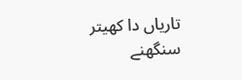تاریاں دا کھیتر سنگھنے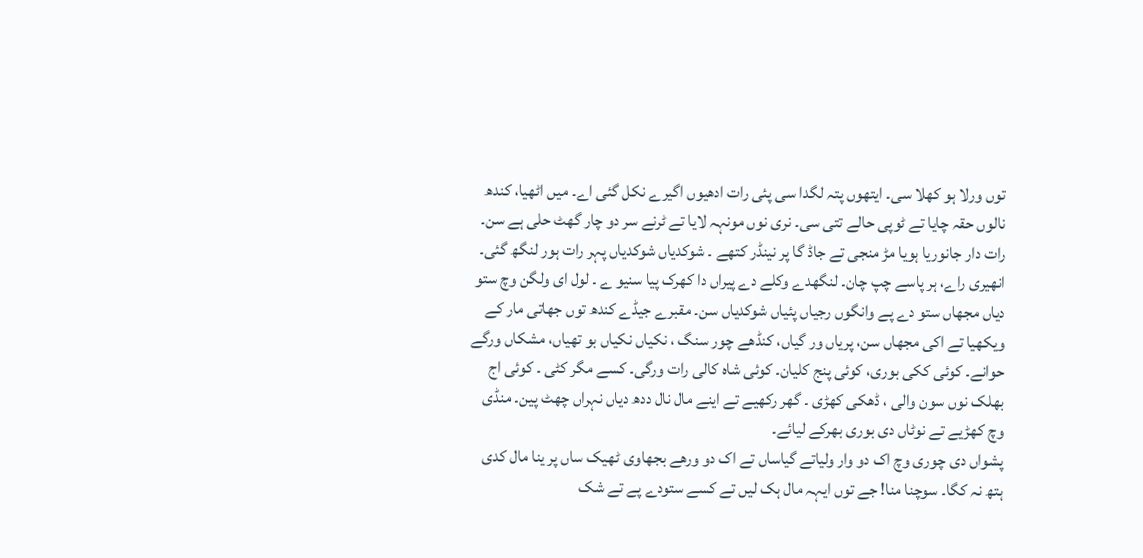توں ورلا ہو کھلا سی۔ ایتھوں پتہ لگدا سی پئی رات ادھیوں اگیرے نکل گئی اے۔ میں اٹھیا، کندھ نالوں حقہ چایا تے ٹوپی حالے تتی سی۔ نری نوں مونہہ لایا تے ٹرنے سر دو چار گھٹ حلی ہے سن۔ رات دار جانوریا ہویا مڑ منجی تے جاڈ گا پر نینڈر کتھے ۔ شوکدیاں شوکدیاں پہر رات ہور لنگھ گئی۔ انھیری راے، ہر پاسے چپ چان۔ لنگھدے وکلے دے پیراں دا کھرک پیا سنیو ے ۔ لول ای ولگن وچ ستو دیاں مجھاں ستو دے پے وانگوں رجیاں پئیاں شوکدیاں سن۔ مقبرے جیڈے کندھ توں جھاتی مار کے ویکھیا تے اکی مجھاں سن، پریاں ور گیاں، کنڈھے چور سنگ ، نکیاں نکیاں بو تھیاں، مشکاں ورگے حوانے۔ کوئی ککی بوری، کوئی پنج کلیان۔ کوئی شاہ کالی رات ورگی۔ کسے مگر کٹی ۔ کوئی اج بھلک نوں سون والی ، ڈھکی کھڑی ۔ گھر رکھیے تے اینے مال نال ددھ دیاں نہراں چھٹ پین۔ منڈی وچ کھڑیے تے نوٹاں دی بوری بھرکے لیائے۔
پشواں دی چوری وچ اک دو وار ولیاتے گیاساں تے اک دو ورھے بجھاوی ٹھیک ساں پر ینا مال کدی ہتھ نہ کگا۔ سوچنا منا! جے توں ایہہ مال ہک لیں تے کسے ستودے پے تے شک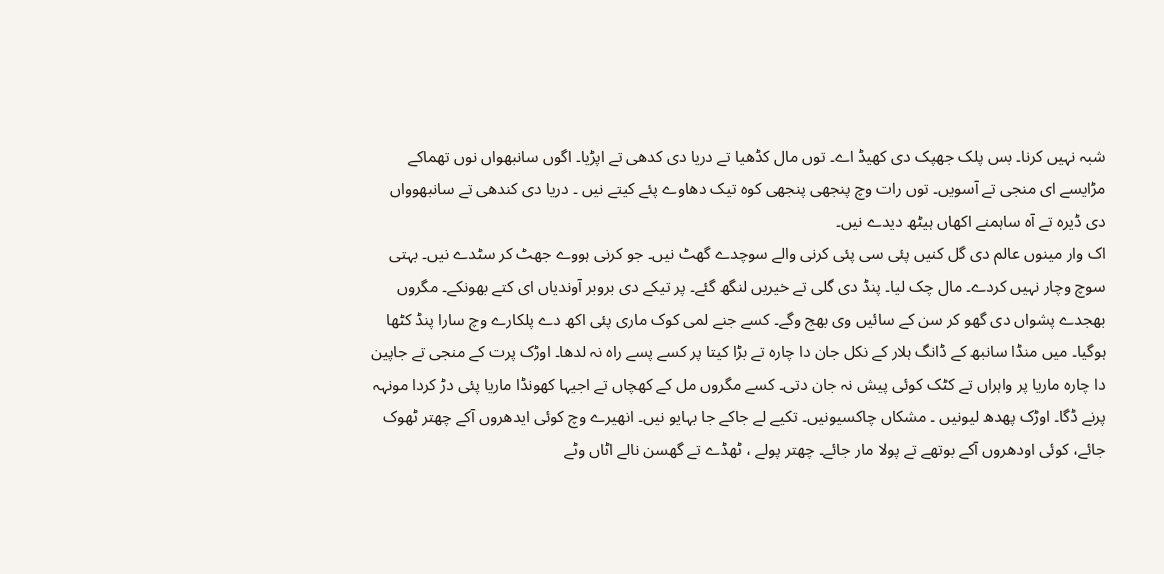شبہ نہیں کرنا۔ بس پلک جھپک دی کھیڈ اے۔ توں مال کڈھیا تے دریا دی کدھی تے اپڑیا۔ اگوں سانبھواں نوں تھماکے مڑایسے ای منجی تے آسویں۔ توں رات وچ پنجھی پنجھی کوہ تیک دھاوے پئے کیتے نیں ۔ دریا دی کندھی تے سانبھوواں دی ڈیرہ تے آہ ساہمنے اکھاں ہیٹھ دیدے نیں۔
اک وار مینوں عالم دی گل کنیں پئی سی پئی کرنی والے سوچدے گھٹ نیں۔ جو کرنی ہووے جھٹ کر سٹدے نیں۔ بہتی سوچ وچار نہیں کردے۔ مال چک لیا۔ پنڈ دی گلی تے خیریں لنگھ گئے۔ پر تیکے دی بروبر آوندیاں ای کتے بھونکے۔ مگروں بھجدے پشواں دی گھو کر سن کے سائیں وی بھج وگے۔ کسے جنے لمی کوک ماری پئی اکھ دے پلکارے وچ سارا پنڈ کٹھا ہوگیا۔ میں منڈا سانبھ کے ڈانگ ہلار کے نکل جان دا چارہ تے بڑا کیتا پر کسے پسے راہ نہ لدھا۔ اوڑک پرت کے منجی تے جاپین دا چارہ ماریا پر واہراں تے کٹک کوئی پیش نہ جان دتی۔ کسے مگروں مل کے کھچاں تے اجیہا کھونڈا ماریا پئی دڑ کردا مونہہ پرنے ڈگا۔ اوڑک پھدھ لیونیں ۔ مشکاں چاکسیونیں۔ تکیے لے جاکے جا بہایو نیں۔ انھیرے وچ کوئی ایدھروں آکے چھتر ٹھوک جائے، کوئی اودھروں آکے بوتھے تے پولا مار جائے۔ چھتر پولے ، ٹھڈے تے گھسن نالے اٹاں وٹے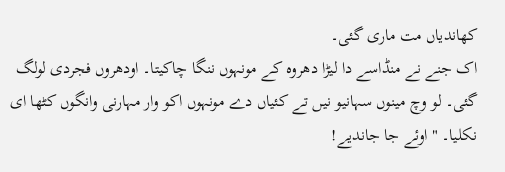کھاندیاں مت ماری گئی۔
اک جنے نے منڈاسے دا لیڑا دھروہ کے مونہوں ننگا چاکیتا۔ اودھروں فجردی لولگ گئی۔ لو وچ مینوں سہانیو نیں تے کئیاں دے مونہوں اکو وار مہارنی وانگوں کٹھا ای نکلیا۔ "اوئے جا جاندیے!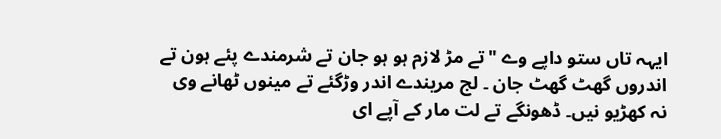ایہہ تاں ستو داپے وے "تے مڑ لازم ہو ہو جان تے شرمندے پئے ہون تے اندروں گھٹ گھٹ جان ۔ لج مریندے اندر وڑگئے تے مینوں ٹھانے وی نہ کھڑیو نیں۔ ڈھونگے تے لت مار کے آپے ای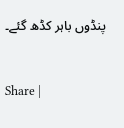پنڈوں باہر کڈھ گئے۔


Share |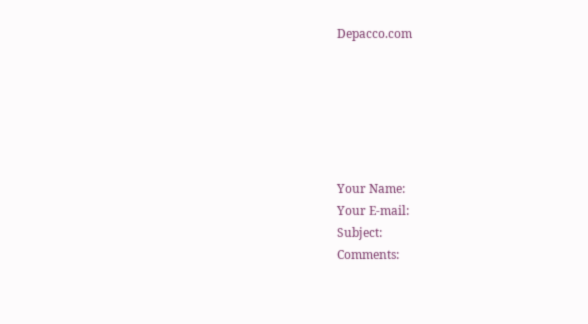Depacco.com






Your Name:
Your E-mail:
Subject:
Comments: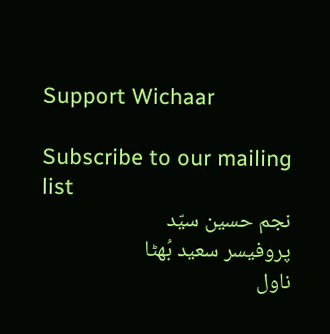Support Wichaar

Subscribe to our mailing list
نجم حسین سیّد
پروفیسر سعید بُھٹا
ناول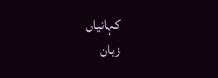کہانیاں
زبان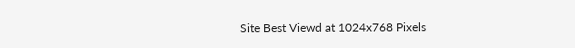Site Best Viewd at 1024x768 Pixels